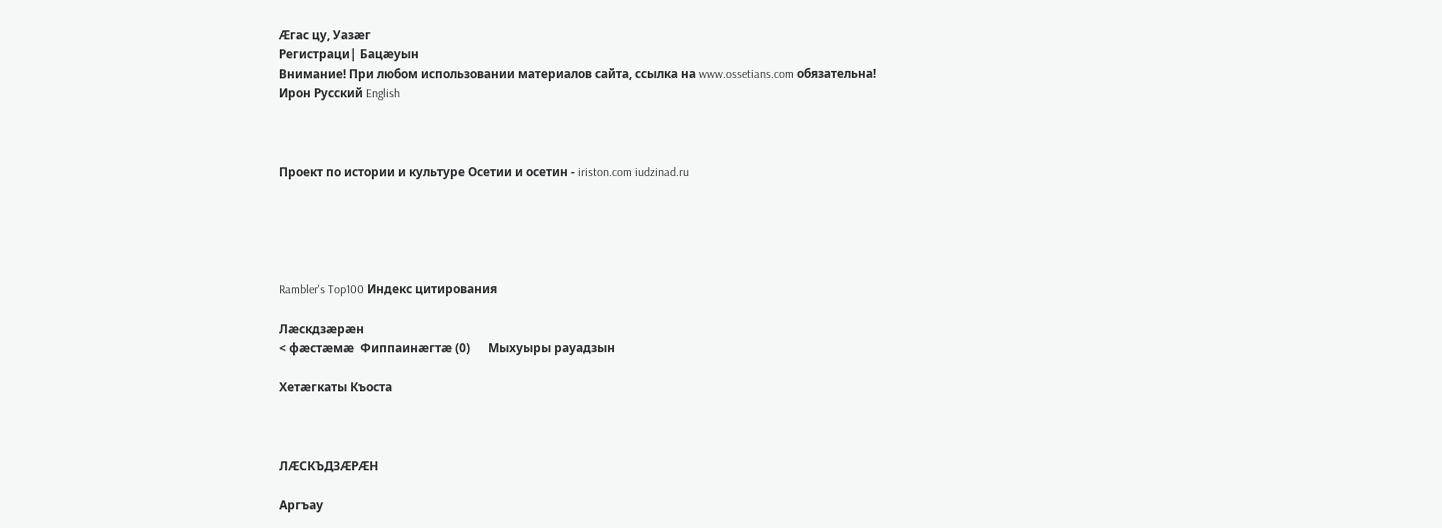Æгас цу, Уазæг
Регистраци| Бацæуын
Внимание! При любом использовании материалов сайта, ссылка на www.ossetians.com обязательна!
Ирон Русский English



Проект по истории и культуре Осетии и осетин - iriston.com iudzinad.ru





Rambler's Top100 Индекс цитирования

Лæскдзæрæн
< фæстæмæ  Фиппаинæгтæ (0)      Мыхуыры рауадзын

Хетæгкаты Къоста



ЛÆСКЪДЗÆРÆН

Аргъау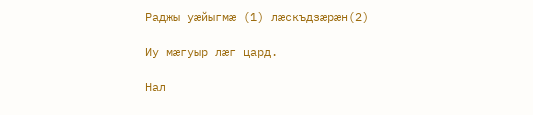Раджы уæйыгмæ (1) лæскъдзæрæн(2)

Иу мæгуыр лæг цард.

Нал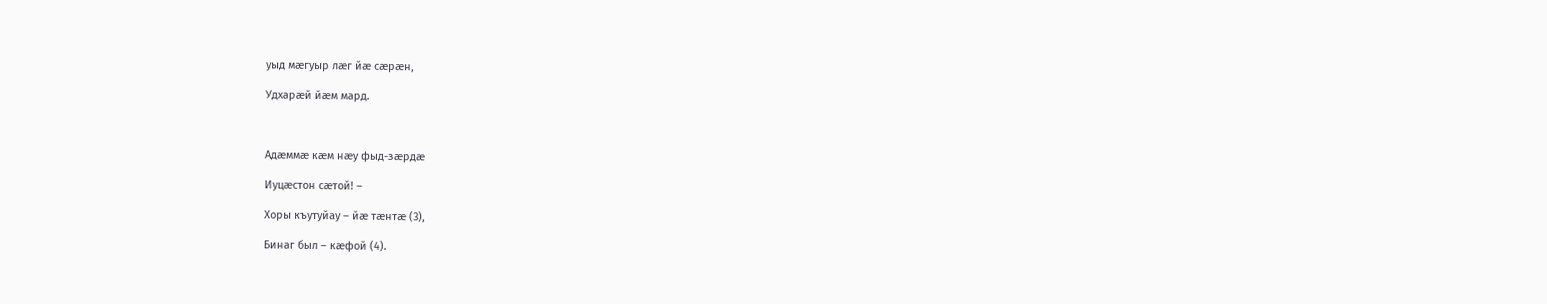уыд мæгуыр лæг йæ сæрæн,

Удхарæй йæм мард.



Адæммæ кæм нæу фыд-зæрдæ

Иуцæстон сæтой! –

Хоры къутуйау – йæ тæнтæ (3),

Бинаг был – кæфой (4).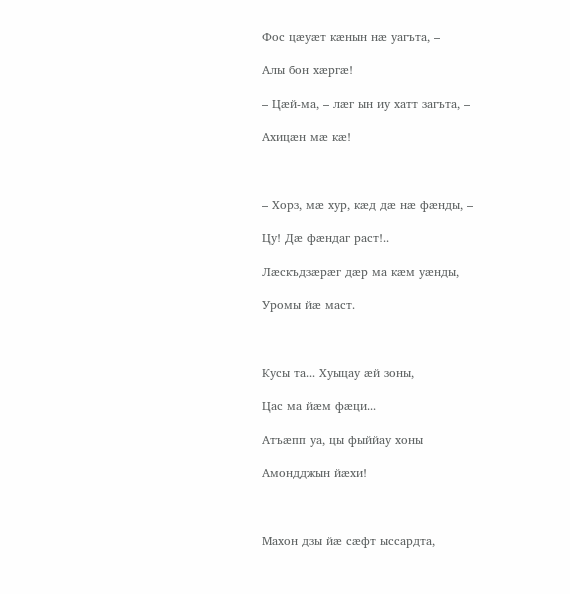Фос цæуæт кæнын нæ уагъта, –

Алы бон хæргæ!

– Цæй-ма, – лæг ын иу хатт загъта, –

Ахицæн мæ кæ!



– Хорз, мæ хур, кæд дæ нæ фæнды, –

Цу! Дæ фæндаг раст!..

Лæскъдзæрæг дæр ма кæм уæнды,

Уромы йæ маст.



Кусы та... Хуыцау æй зоны,

Цас ма йæм фæци...

Атъæпп уа, цы фыййау хоны

Амондджын йæхи!



Махон дзы йæ сæфт ыссардта,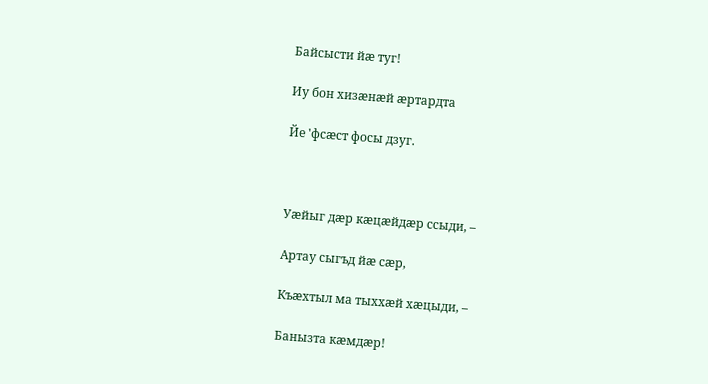Байсысти йæ туг!

Иу бон хизæнæй æртардта

Йе 'фсæст фосы дзуг.



Уæйыг дæр кæцæйдæр ссыди, –

Артау сыгъд йæ сæр,

Къæхтыл ма тыххæй хæцыди, –

Банызта кæмдæр!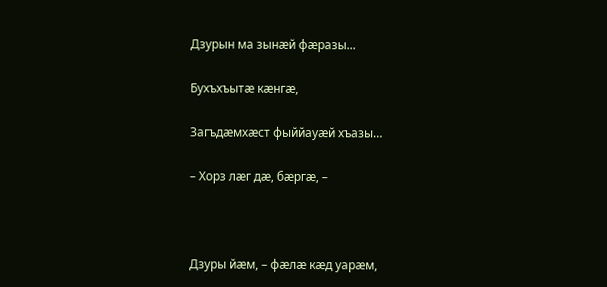Дзурын ма зынæй фæразы...

Бухъхъытæ кæнгæ,

Загъдæмхæст фыййауæй хъазы…

– Хорз лæг дæ, бæргæ, –



Дзуры йæм, – фæлæ кæд уарæм,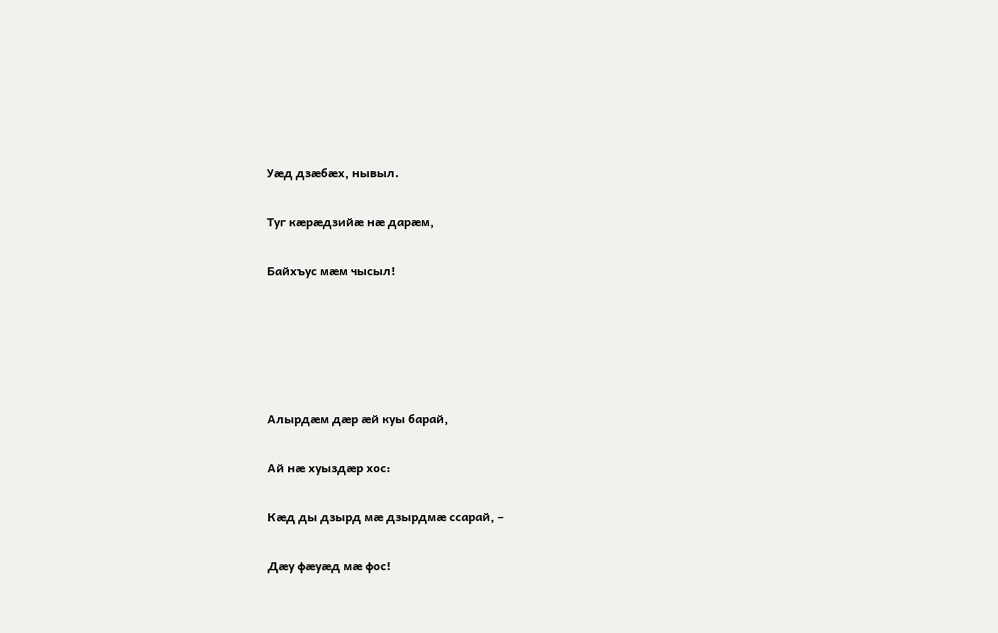Уæд дзæбæх, нывыл.

Туг кæрæдзийæ нæ дарæм,

Байхъус мæм чысыл!





Алырдæм дæр æй куы барай,

Ай нæ хуыздæр хос:

Кæд ды дзырд мæ дзырдмæ ссарай, –

Дæу фæуæд мæ фос!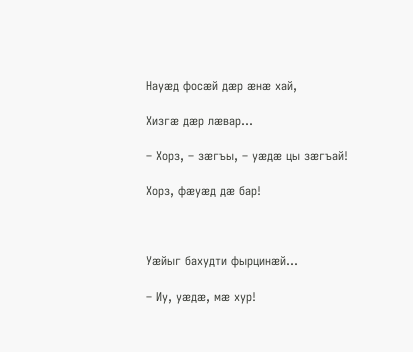Науæд фосæй дæр æнæ хай,

Хизгæ дæр лæвар...

– Хорз, – зæгъы, – уæдæ цы зæгъай!

Хорз, фæуæд дæ бар!



Уæйыг бахудти фырцинæй...

– Иу, уæдæ, мæ хур!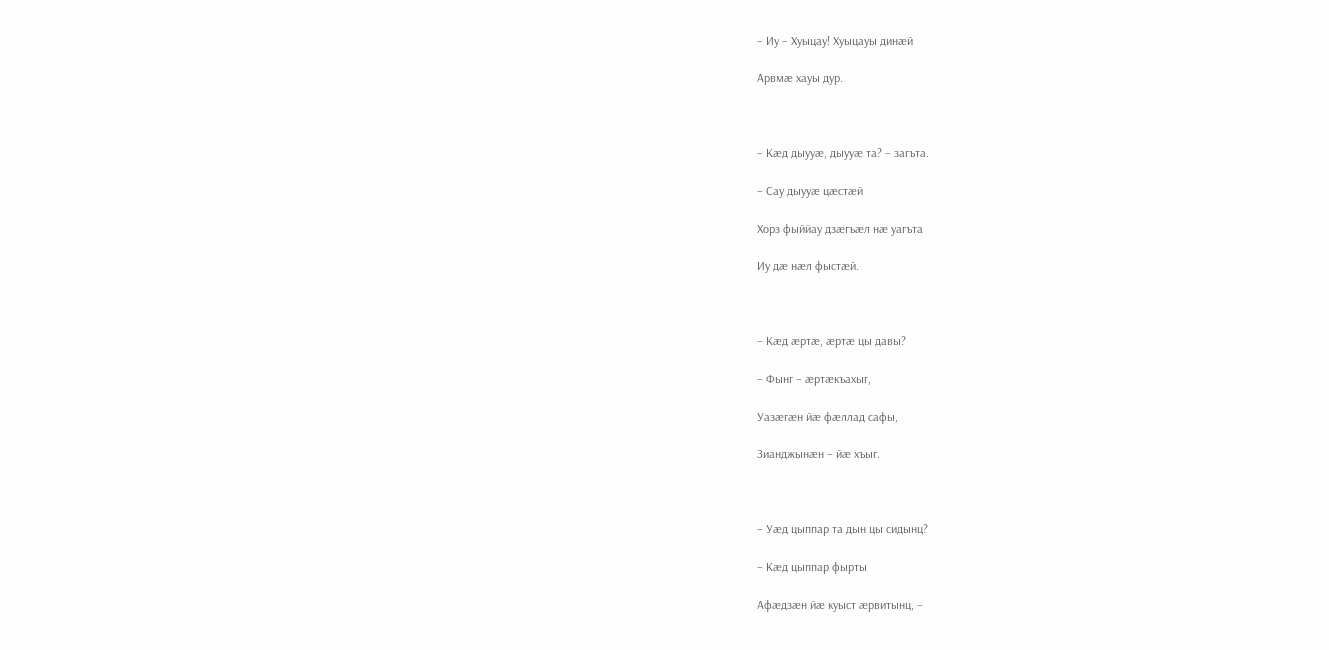– Иу – Хуыцау! Хуыцауы динæй

Арвмæ хауы дур.



– Кæд дыууæ, дыууæ та? – загъта.

– Сау дыууæ цæстæй

Хорз фыййау дзæгъæл нæ уагъта

Иу дæ нæл фыстæй.



– Кæд æртæ, æртæ цы давы?

– Фынг – æртæкъахыг,

Уазæгæн йæ фæллад сафы,

Зианджынæн – йæ хъыг.



– Уæд цыппар та дын цы сидынц?

– Кæд цыппар фырты

Афæдзæн йæ куыст æрвитынц, –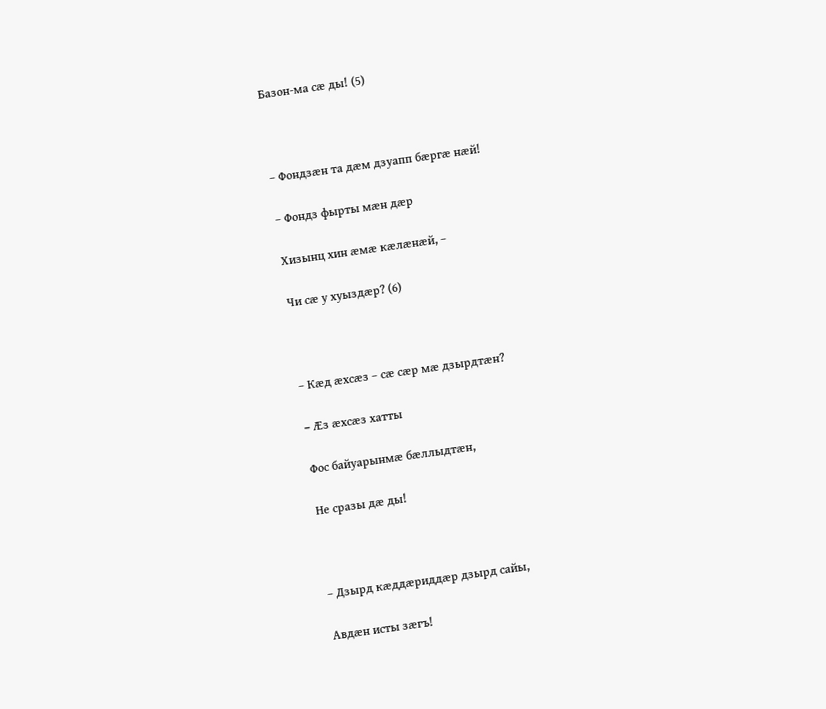Базон-ма сæ ды! (5)



– Фондзæн та дæм дзуапп бæргæ нæй!

– Фондз фырты мæн дæр

Хизынц хин æмæ кæлæнæй, –

Чи сæ у хуыздæр? (6)



– Кæд æхсæз – сæ сæр мæ дзырдтæн?

– Æз æхсæз хатты

Фос байуарынмæ бæллыдтæн,

Не сразы дæ ды!



– Дзырд кæддæриддæр дзырд сайы,

Авдæн исты зæгъ!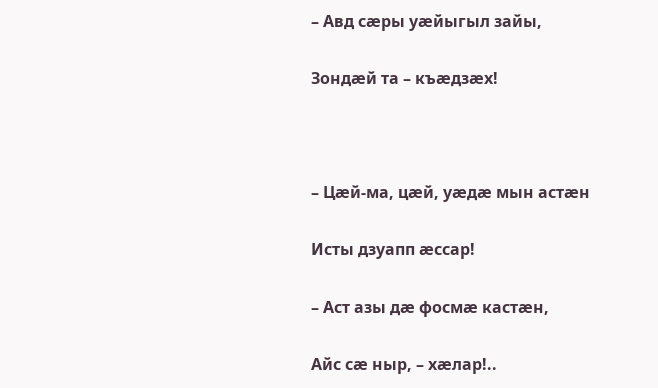– Авд сæры уæйыгыл зайы,

Зондæй та – къæдзæх!



– Цæй-ма, цæй, уæдæ мын астæн

Исты дзуапп æссар!

– Аст азы дæ фосмæ кастæн,

Айс сæ ныр, – хæлар!..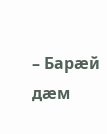– Барæй дæм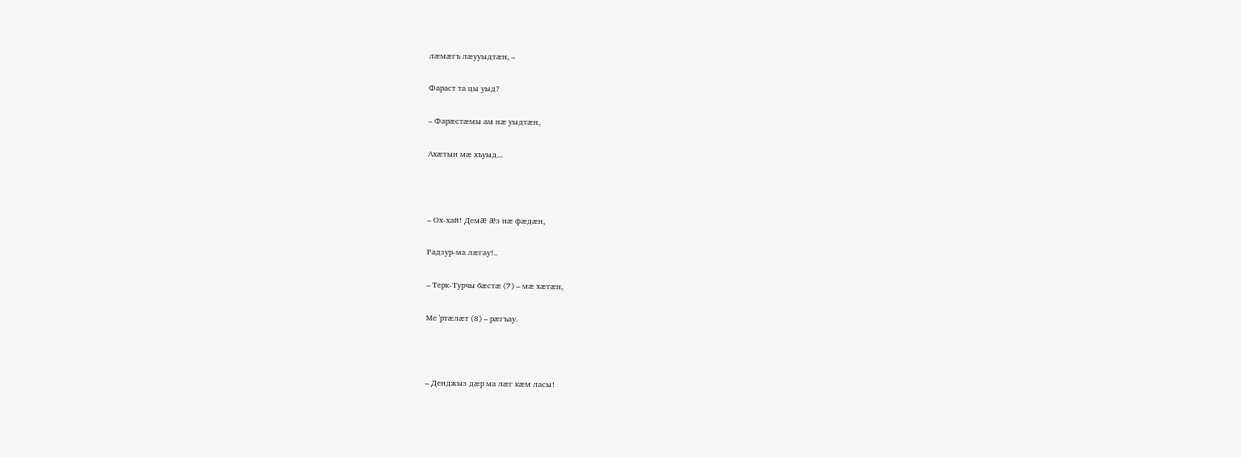лæмæгъ лæууыдтæн, –

Фараст та цы уыд?

– Фарæстæмы ам нæ уыдтæн,

Ахæтын мæ хъуыд...



– Ох-хай! Демæ æз нæ фæдæн,

Радзур-ма лæгау!..

– Терк-Турчы бæстæ (7) – мæ хæтæн,

Ме 'ртæлæт (8) – рæгъау.



– Денджыз дæр ма лæг кæм ласы!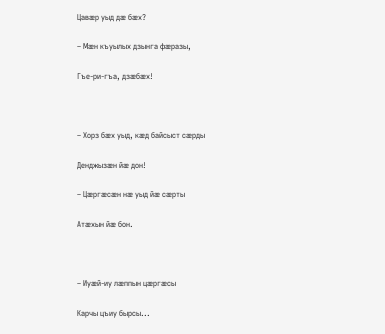Цавæр уыд дæ бæх?

– Мæн къуылых дзынга фæразы,

Гъе-ри-гъа, дзæбæх!



– Хорз бæх уыд, кæд байсыст сæрды

Денджызæн йæ дон!

– Цæргæсæн нæ уыд йæ сæрты

Атæхын йæ бон.



– Иуæй-иу лæппын цæргæсы

Карчы цъиу бырсы...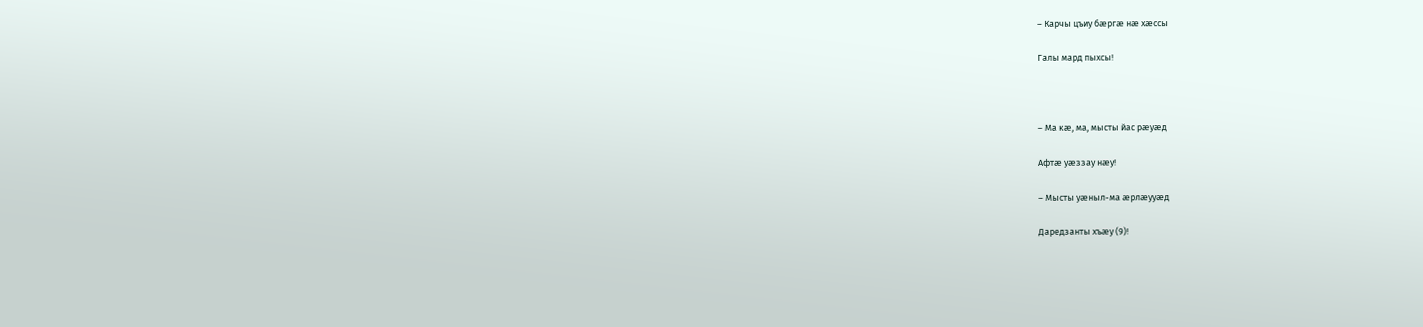– Карчы цъиу бæргæ нæ хæссы

Галы мард пыхсы!



– Ма кæ, ма, мысты йас рæуæд

Афтæ уæззау нæу!

– Мысты уæныл-ма æрлæууæд

Даредзанты хъæу (9)!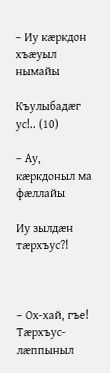– Иу кæркдон хъæуыл нымайы

Къулыбадæг ус!.. (10)

– Ау, кæркдоныл ма фæллайы

Иу зылдæн тæрхъус?!



– Ох-хай, гъе! Тæрхъус-лæппыныл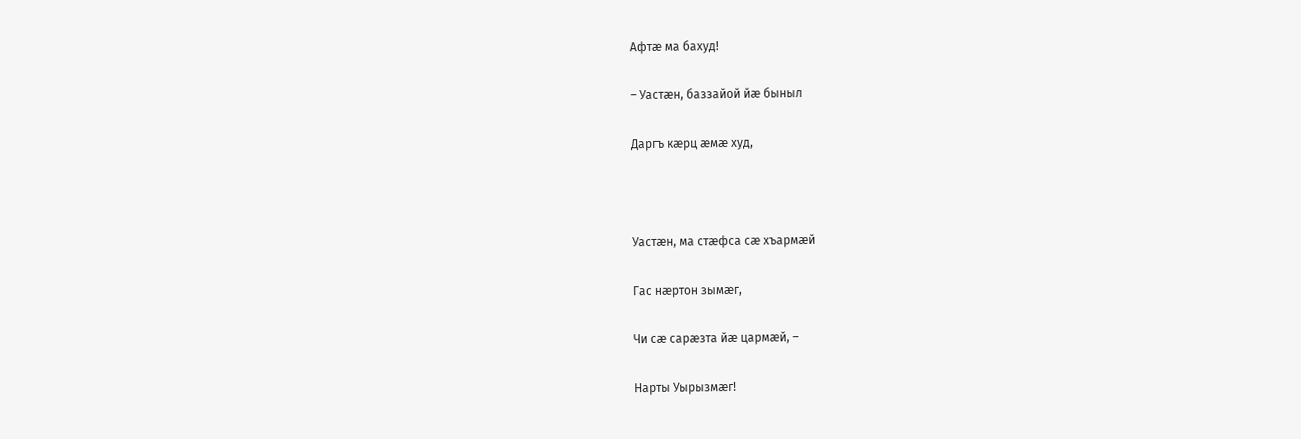Афтæ ма бахуд!

– Уастæн, баззайой йæ быныл

Даргъ кæрц æмæ худ,



Уастæн, ма стæфса сæ хъармæй

Гас нæртон зымæг,

Чи сæ сарæзта йæ цармæй, –

Нарты Уырызмæг!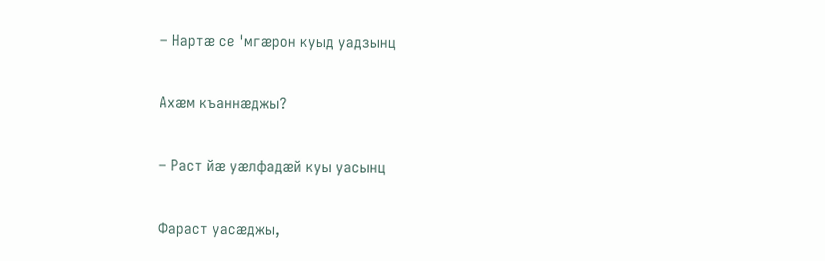– Нартæ се 'мгæрон куыд уадзынц

Ахæм къаннæджы?

– Раст йæ уæлфадæй куы уасынц

Фараст уасæджы,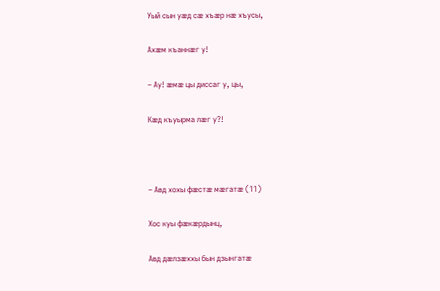Уый сын уæд сæ хъæр нæ хъусы,

Ахæм къаннæг у!

– Ау! æмæ цы диссаг у, цы,

Кæд къуырма лæг у?!



– Авд хохы фæстæ мæгатæ (11)

Хос куы фæкæрдынц,

Авд дæлзæххы бын дзынгатæ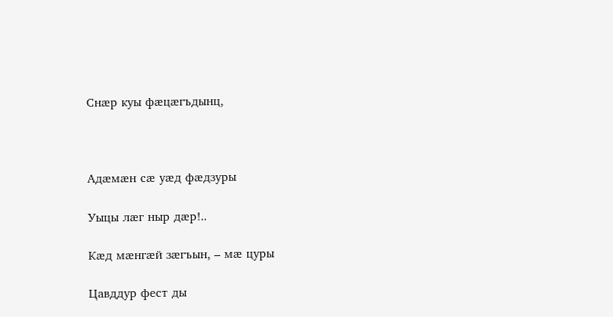Снæр куы фæцæгъдынц,



Адæмæн сæ уæд фæдзуры

Уыцы лæг ныр дæр!..

Кæд мæнгæй зæгъын, – мæ цуры

Цавддур фест ды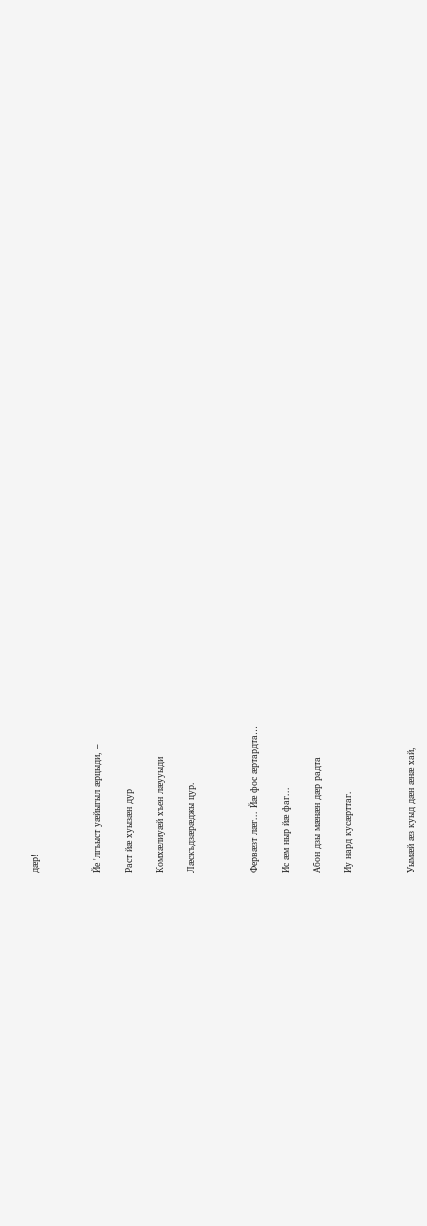дæр!



Йе 'лгъыст уæйыгыл æрцыди, –

Раст йæ хуызæн дур

Комхæлиуæй хъен лæууыди

Лæскъдзæрæджы цур.



Фервæзт лæг... Йæ фос æртардта…

Ис æм ныр йæ фаг...

Абон дзы мæнæн дæр радта

Иу нард кусæрттаг.



Уымæй æз куыд дæн æнæ хай,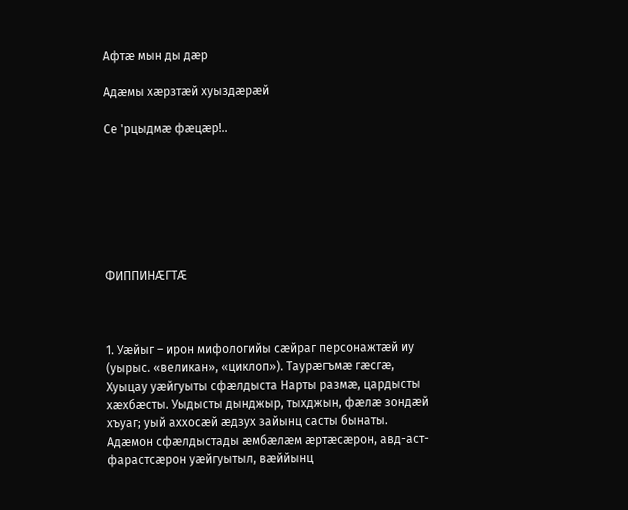Афтæ мын ды дæр

Адæмы хæрзтæй хуыздæрæй

Се 'рцыдмæ фæцæр!..







ФИППИНÆГТÆ



1. Уæйыг – ирон мифологийы сæйраг персонажтæй иу (уырыс. «великан», «циклоп»). Таурæгъмæ гæсгæ, Хуыцау уæйгуыты сфæлдыста Нарты размæ, цардысты хæхбæсты. Уыдысты дынджыр, тыхджын, фæлæ зондæй хъуаг; уый аххосæй æдзух зайынц састы бынаты. Адæмон сфæлдыстады æмбæлæм æртæсæрон, авд-аст-фарастсæрон уæйгуытыл, вæййынц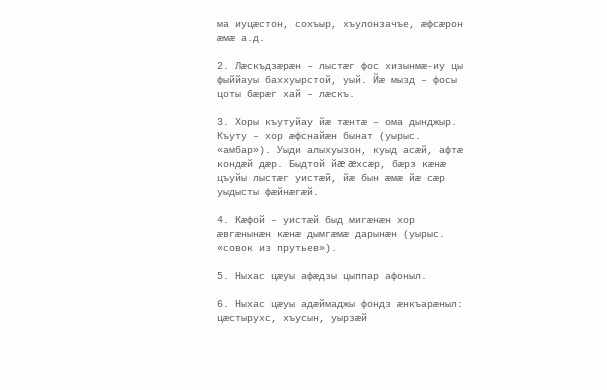ма иуцæстон, сохъыр, хъулонзачъе, æфсæрон æмæ а.д.

2. Лæскъдзæрæн – лыстæг фос хизынмæ-иу цы фыййауы баххуырстой, уый. Йæ мызд – фосы цоты бæрæг хай – лæскъ.

3. Хоры къутуйау йæ тæнтæ – ома дынджыр. Къуту – хор æфснайæн бынат (уырыс. «амбар»). Уыди алыхуызон, куыд асæй, афтæ кондæй дæр. Быдтой йæ æхсæр, бæрз кæнæ цъуйы лыстæг уистæй, йæ бын æмæ йæ сæр уыдысты фæйнæгæй.

4. Кæфой – уистæй быд мигæнæн хор æвгæнынæн кæнæ дымгæмæ дарынæн (уырыс. «совок из прутьев»).

5. Ныхас цæуы афæдзы цыппар афоныл.

6. Ныхас цæуы адæймаджы фондз æнкъарæныл: цæстырухс, хъусын, уырзæй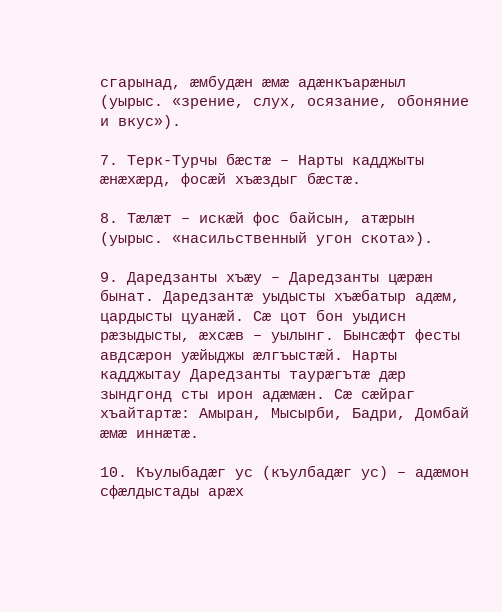сгарынад, æмбудæн æмæ адæнкъарæныл (уырыс. «зрение, слух, осязание, обоняние и вкус»).

7. Терк-Турчы бæстæ – Нарты кадджыты æнæхæрд, фосæй хъæздыг бæстæ.

8. Тæлæт – искæй фос байсын, атæрын (уырыс. «насильственный угон скота»).

9. Даредзанты хъæу – Даредзанты цæрæн бынат. Даредзантæ уыдысты хъæбатыр адæм, цардысты цуанæй. Сæ цот бон уыдисн рæзыдысты, æхсæв – уылынг. Бынсæфт фесты авдсæрон уæйыджы æлгъыстæй. Нарты кадджытау Даредзанты таурæгътæ дæр зындгонд сты ирон адæмæн. Сæ сæйраг хъайтартæ: Амыран, Мысырби, Бадри, Домбай æмæ иннæтæ.

10. Къулыбадæг ус (къулбадæг ус) – адæмон сфæлдыстады арæх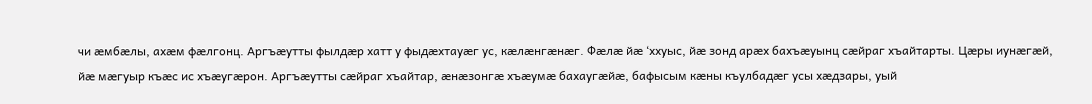чи æмбæлы, ахæм фæлгонц. Аргъæутты фылдæр хатт у фыдæхтауæг ус, кæлæнгæнæг. Фæлæ йæ ‘ххуыс, йæ зонд арæх бахъæуынц сæйраг хъайтарты. Цæры иунæгæй, йæ мæгуыр къæс ис хъæугæрон. Аргъæутты сæйраг хъайтар, æнæзонгæ хъæумæ бахаугæйæ, бафысым кæны къулбадæг усы хæдзары, уый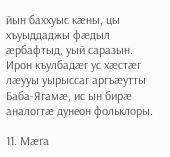йын баххуыс кæны, цы хъуыддаджы фæдыл æрбафтыд, уый саразын. Ирон къулбадæг ус хæстæг лæууы уырыссаг аргъæутты Баба-Ягамæ, ис ын бирæ аналогтæ дунеон фольклоры.

11. Мæга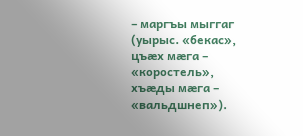– маргъы мыггаг (уырыс. «бекас», цъæх мæга – «коростель», хъæды мæга – «вальдшнеп»).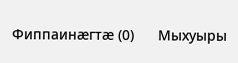Фиппаинæгтæ (0)      Мыхуыры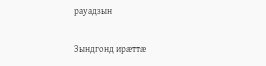рауадзын

Зындгонд ирæттæ